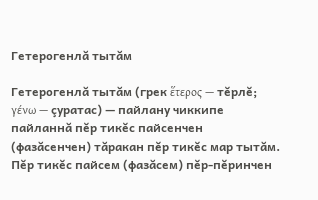Гетерогенлă тытăм

Гетерогенлă тытăм (грек ἕτερος — тĕрлĕ; γένω — çуратас) — пайлану чиккипе пайланнă пĕр тикĕс пайсенчен (фазăсенчен) тăракан пĕр тикĕс мар тытăм. Пĕр тикĕс пайсем (фазăсем) пĕр-пĕринчен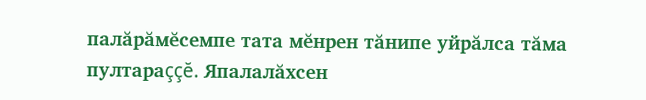палăрăмĕсемпе тата мĕнрен тăнипе уйрăлса тăма пултараççĕ. Япалалăхсен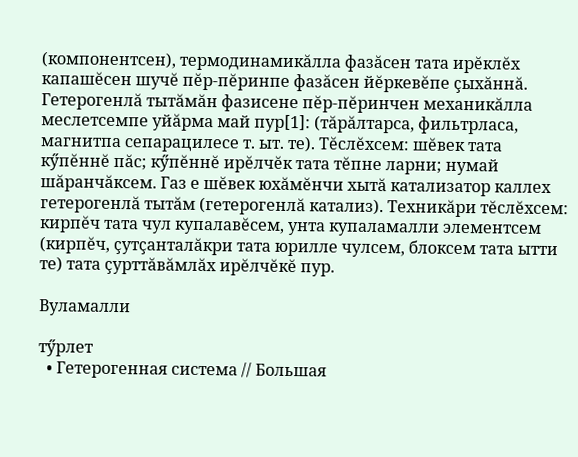(компонентсен), термодинамикăлла фазăсен тата ирĕклĕх капашĕсен шучĕ пĕр-пĕринпе фазăсен йĕркевĕпе çыхăннă. Гетерогенлă тытăмăн фазисене пĕр-пĕринчен механикăлла меслетсемпе уйăрма май пур[1]: (тăрăлтарса, фильтрласа, магнитпа сепарацилесе т. ыт. те). Тĕслĕхсем: шĕвек тата кӳпĕннĕ пăс; кӳпĕннĕ ирĕлчĕк тата тĕпне ларни; нумай шăранчăксем. Газ е шĕвек юхăмĕнчи хытă катализатор каллех гетерогенлă тытăм (гетерогенлă катализ). Техникăри тĕслĕхсем: кирпĕч тата чул купалавĕсем, унта купаламалли элементсем (кирпĕч, çутçанталăкри тата юрилле чулсем, блоксем тата ытти те) тата çурттăвăмлăх ирĕлчĕкĕ пур.

Вуламалли

тӳрлет
  • Гетерогенная система // Большая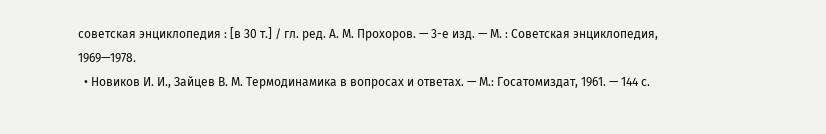советская энциклопедия : [в 30 т.] / гл. ред. А. М. Прохоров. — 3-е изд. — М. : Советская энциклопедия, 1969—1978.
  • Новиков И. И., Зайцев В. М. Термодинамика в вопросах и ответах. — М.: Госатомиздат, 1961. — 144 с.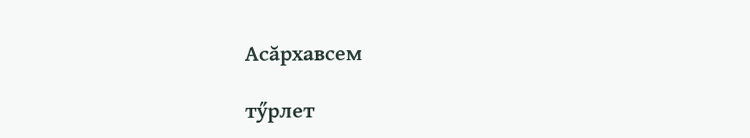Асăрхавсем

тӳрлет